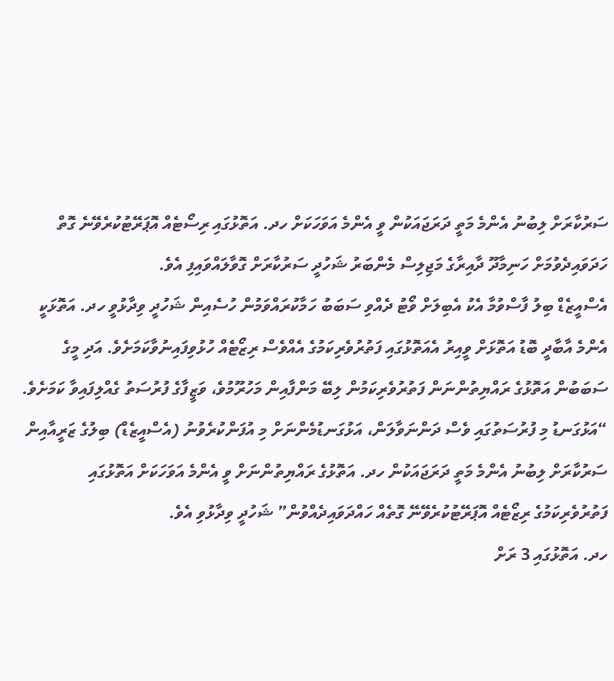ސަރުކާރަށް ލިބުނު އެންމެ މަތީ ދަރަޖައަކުން ވީ އެންމެ އަވަހަކަށް ހދ. އަތޮޅުގައި ރިސޯޓެއް އޮޕަރޭޓުކުރެވޭނެ ގޮތް ހަދަވައިދެވުމަށް ހަނިމާދޫ ދާއިރާގެ މަޖިލިސް މެންބަރު ޝަހުދީ ސަރުކާރަށް ގޮވާލައްވައިފި އެވެ.
އެސްއީޒެޑް ބިލު ފާސްވުމާ އެކު އެބިލަށް ވޯޓު ދެއްވި ސަބަބު ހަމާކުރައްވަމުން ހުސެއިން ޝަހުދީ ވިދާޅުވީ ހދ. އަތޮޅަކީ އެންމެ އާބާދީ ބޮޑު އަތޮޅަށް ވީއިރު އެއަތޮޅުގައި ފަތުރުވެރިކަމުގެ އެއްވެސް ރިޒޯޓެއް ހުޅުވިފައިނުވާކަމަށެވެ. އަދި މީގެ ސަބަބުން އަތޮޅުގެ ރައްޔިތުންނަން ފަތުރުވެރިކަމުން ލިބޭ މަންފާއިން މަހުރޫމުވެ، ވަޒީފާގެ ފުރުސަތު ގެއްލިފައިވާ ކަމަށެވެ.
“އަޅުގަނޑު މި ފުރުސަތުގައި ވެސް ދަންނަވާލަން، އަޅުގަނޑުމެންނަށް މި އުފަންކުރެވުނު (އެސްއީޒެޑް) ބިލުގެ ޒަރީއާއިން ސަރުކާރަށް ލިބުނު އެންމެ މަތީ ދަރަޖައަކުން ހދ. އަތޮޅުގެ ރައްޔިތުންނަށް ވީ އެންމެ އަވަހަކަށް އަތޮޅުގައި ފަތުރުވެރިކަމުގެ ރިޒޯޓެއް އޮޕަރޭޓުކުރެވޭނޭ ގޮތެއް ހައްދަވައިދެއްވުން” ޝަހުދީ ވިދާޅުވި އެވެ.
ހދ. އަތޮޅުގައި 3 ރަށް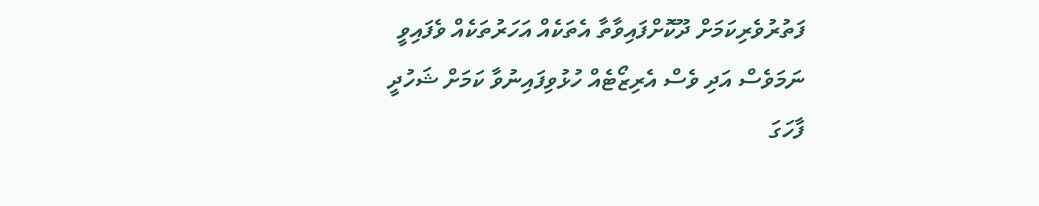ފަތުރުވެރިކަމަށް ދޫކޮށްފައިވާތާ އެތަކެއް އަހަރުތަކެއް ވެފައިވީ ނަމަވެސް އަދި ވެސް އެރިޒޯޓެއް ހުޅުވިފައިނުވާ ކަމަށް ޝަހުދީ ފާހަގަ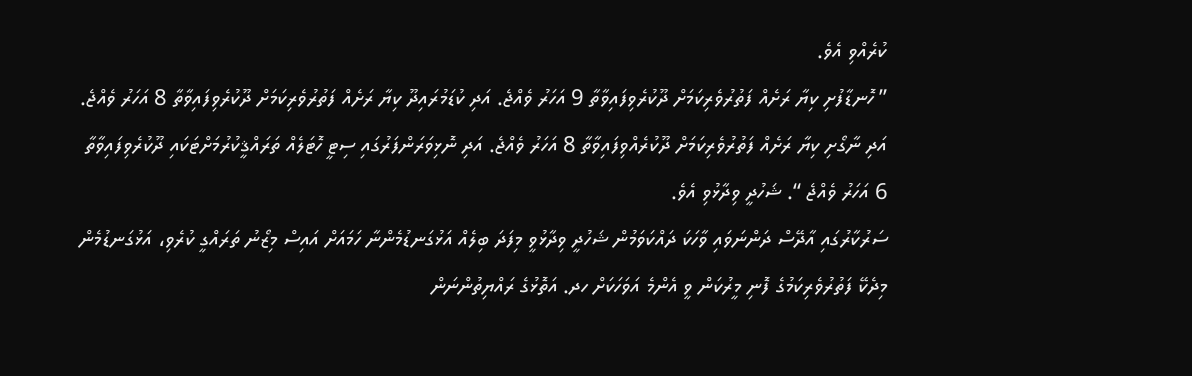ކުރެއްވި އެވެ.
” ހޮނޑާފުށި ކިޔާ ރަށެއް ފަތުރުވެރިކަމަށް ދޫކުރެވިފައިވާތާ 9 އަހަރު ވެއްޖެ. އަދި ކުޑަމުރައިދޫ ކިޔާ ރަށެއް ފަތުރުވެރިކަމަށް ދޫކުރެވިފައިވާތާ 8 އަހަރު ވެއްޖެ. އަދި ނާގޯށި ކިޔާ ރަށެއް ފަތުރުވެރިކަމަށް ދޫކުރެއްވިފައިވާތާ 8 އަހަރު ވެއްޖެ. އަދި ނޮޅިވަރަންފަރުގައި ސިޓީ ހޮޓަލެއް ތަރައްޤީކުރުމަށްޓަކައި ދޫކުރެވިފައިވާތާ 6 އަހަރު ވެއްޖެ “. ޝަހުދީ ވިދާޅުވި އެވެ.
ސަރުކާރުގައި އާދޭސް ދަންނަވައި ވާހަކަ ދައްކަވަމުން ޝަހުދީ ވިދާޅުވީ މިފަދަ ބިލެއް އަޅުގަނޑުމެންނާ ހަމައަށް އައިސް މިޒޯނު ތަރައްގީ ކުރެވި، އަޅުގަނޑުމެން މިދެކޭ ފަތުރުވެރިކަމުގެ ފޮނި މީރުކަން ވީ އެންމެ އަވަހަކަށް ހދ. އަތޮޅުގެ ރައްޔިތުންނަން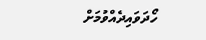ހޯދަވައިދެއްވުމަށް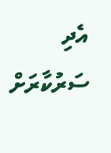އެދި ސަރުކާރަށް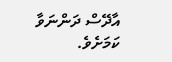އާދޭސް ދަންނަވާ ކަމަށެވެ.